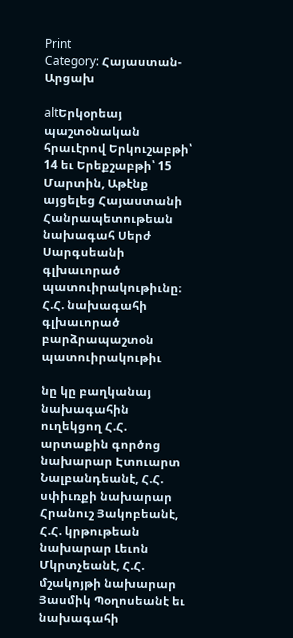Print
Category: Հայաստան-Արցախ

altԵրկօրեայ պաշտօնական հրաւէրով Երկուշաբթի՝ 14 եւ Երեքշաբթի՝ 15 Մարտին, Աթէնք այցելեց Հայաստանի Հանրապետութեան նախագահ Սերժ Սարգսեանի գլխաւորած պատուիրակութիւնը։ Հ.Հ. նախագահի գլխաւորած բարձրապաշտօն պատուիրակութիւ

նը կը բաղկանայ նախագահին ուղեկցող Հ.Հ. արտաքին գործոց նախարար Էտուարտ Նալբանդեանէ, Հ.Հ. սփիւռքի նախարար Հրանուշ Յակոբեանէ, Հ.Հ. կրթութեան նախարար Լեւոն Մկրտչեանէ, Հ.Հ. մշակոյթի նախարար Յասմիկ Պօղոսեանէ եւ նախագահի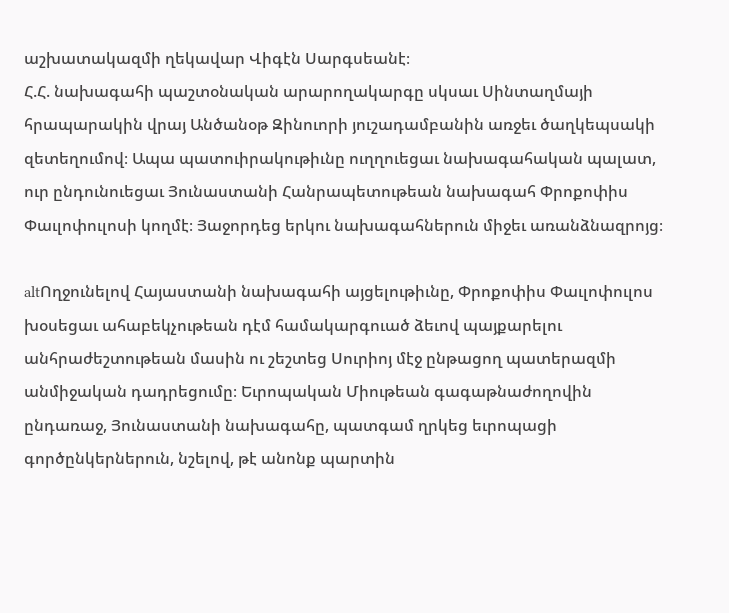աշխատակազմի ղեկավար Վիգէն Սարգսեանէ։
Հ.Հ. նախագահի պաշտօնական արարողակարգը սկսաւ Սինտաղմայի հրապարակին վրայ Անծանօթ Զինուորի յուշադամբանին առջեւ ծաղկեպսակի զետեղումով։ Ապա պատուիրակութիւնը ուղղուեցաւ նախագահական պալատ, ուր ընդունուեցաւ Յունաստանի Հանրապետութեան նախագահ Փրոքոփիս Փաւլոփուլոսի կողմէ։ Յաջորդեց երկու նախագահներուն միջեւ առանձնազրոյց։

altՈղջունելով Հայաստանի նախագահի այցելութիւնը, Փրոքոփիս Փաւլոփուլոս խօսեցաւ ահաբեկչութեան դէմ համակարգուած ձեւով պայքարելու անհրաժեշտութեան մասին ու շեշտեց Սուրիոյ մէջ ընթացող պատերազմի անմիջական դադրեցումը։ Եւրոպական Միութեան գագաթնաժողովին ընդառաջ, Յունաստանի նախագահը, պատգամ ղրկեց եւրոպացի գործընկերներուն, նշելով, թէ անոնք պարտին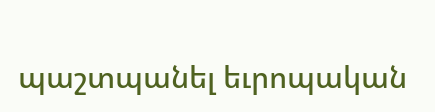պաշտպանել եւրոպական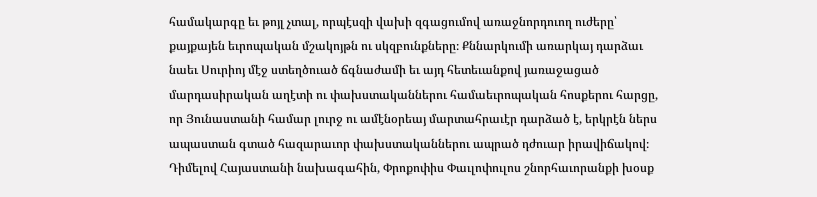համակարգը եւ թոյլ չտալ, որպէսզի վախի զգացումով առաջնորդուող ուժերը՝ քայքայեն եւրոպական մշակոյթն ու սկզբունքները։ Քննարկումի առարկայ դարձաւ նաեւ Սուրիոյ մէջ ստեղծուած ճգնաժամի եւ այդ հետեւանքով յառաջացած մարդասիրական աղէտի ու փախստականներու համաեւրոպական հոսքերու հարցը, որ Յունաստանի համար լուրջ ու ամէնօրեայ մարտահրաւէր դարձած է, երկրէն ներս ապաստան գտած հազարաւոր փախստականներու ապրած դժուար իրավիճակով։ Դիմելով Հայաստանի նախագահին, Փրոքոփիս Փաւլոփուլոս շնորհաւորանքի խօսք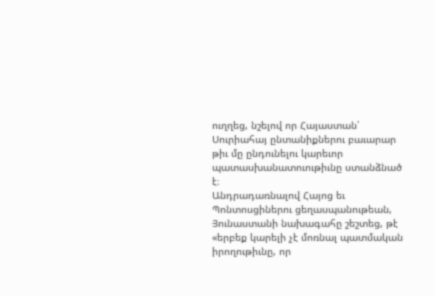ուղղեց, նշելով որ Հայաստան՝ Սուրիահայ ընտանիքներու բաւարար թիւ մը ընդունելու կարեւոր պատասխանատուութիւնը ստանձնած է։
Անդրադառնալով Հայոց եւ Պոնտոսցիներու ցեղասպանութեան, Յունաստանի նախագահը շեշտեց, թէ «երբեք կարելի չէ մոռնալ պատմական իրողութիւնը, որ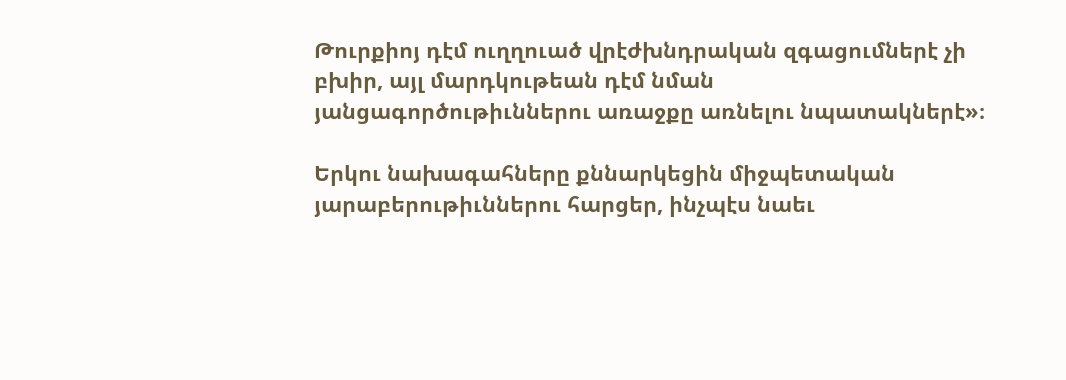Թուրքիոյ դէմ ուղղուած վրէժխնդրական զգացումներէ չի բխիր, այլ մարդկութեան դէմ նման յանցագործութիւններու առաջքը առնելու նպատակներէ»։

Երկու նախագահները քննարկեցին միջպետական յարաբերութիւններու հարցեր, ինչպէս նաեւ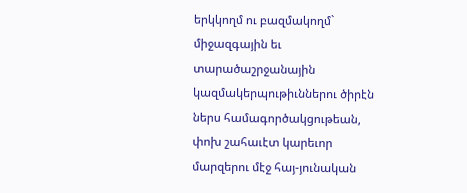երկկողմ ու բազմակողմ` միջազգային եւ տարածաշրջանային կազմակերպութիւններու ծիրէն ներս համագործակցութեան, փոխ շահաւէտ կարեւոր մարզերու մէջ հայ-յունական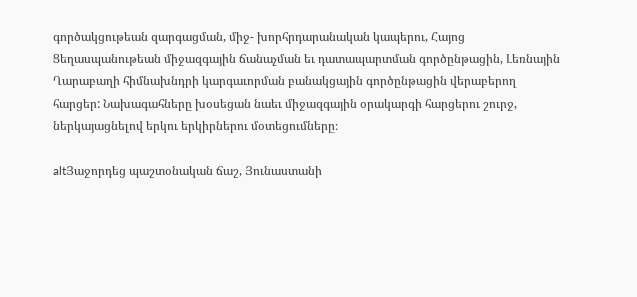գործակցութեան զարգացման, միջ- խորհրդարանական կապերու, Հայոց Ցեղասպանութեան միջազգային ճանաչման եւ դատապարտման գործընթացին, Լեռնային Ղարաբաղի հիմնախնդրի կարգաւորման բանակցային գործընթացին վերաբերող հարցեր: Նախագահները խօսեցան նաեւ միջազգային օրակարգի հարցերու շուրջ, ներկայացնելով երկու երկիրներու մօտեցումները։

altՅաջորդեց պաշտօնական ճաշ, Յունաստանի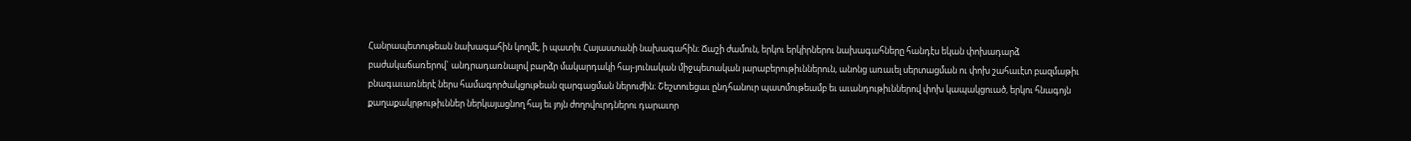Հանրապետութեան նախագահին կողմէ, ի պատիւ Հայաստանի նախագահին։ Ճաշի ժամուն, երկու երկիրներու նախագահները հանդէս եկան փոխադարձ բաժակաճառերով` անդրադառնալով բարձր մակարդակի հայ-յունական միջպետական յարաբերութիւններուն, անոնց առաւել սերտացման ու փոխ շահաւէտ բազմաթիւ բնագաւառներէ ներս համագործակցութեան զարգացման ներուժին։ Շեշտուեցաւ ընդհանուր պատմութեամբ եւ աւանդութիւններով փոխ կապակցուած, երկու հնագոյն քաղաքակրթութիւններ ներկայացնող հայ եւ յոյն ժողովուրդներու դարաւոր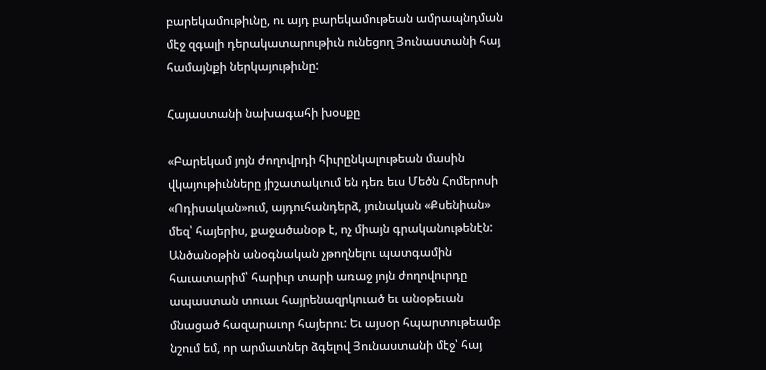բարեկամութիւնը, ու այդ բարեկամութեան ամրապնդման մէջ զգալի դերակատարութիւն ունեցող Յունաստանի հայ համայնքի ներկայութիւնը:

Հայաստանի նախագահի խօսքը

«Բարեկամ յոյն ժողովրդի հիւրընկալութեան մասին վկայութիւնները յիշատակւում են դեռ եւս Մեծն Հոմերոսի «Ոդիսական»ում, այդուհանդերձ, յունական «Քսենիան» մեզ՝ հայերիս, քաջածանօթ է, ոչ միայն գրականութենէն: Անծանօթին անօգնական չթողնելու պատգամին հաւատարիմ՝ հարիւր տարի առաջ յոյն ժողովուրդը ապաստան տուաւ հայրենազրկուած եւ անօթեւան մնացած հազարաւոր հայերու: Եւ այսօր հպարտութեամբ նշում եմ, որ արմատներ ձգելով Յունաստանի մէջ՝ հայ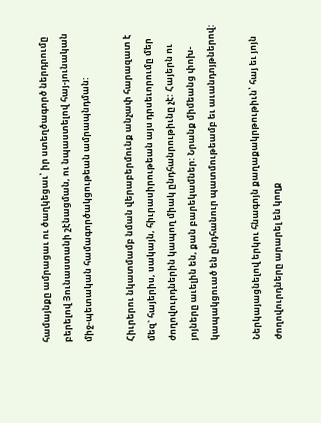համայնքը ամրացաւ ու ծաղկեցաւ՝ իր ստեղծագործ ներդրումը բերելով Յունաստանի շէնացման, ու նպաստելով հայ-յունական միջ-պետական համագործակցութեան ամրապնդման:

Հիւրերու նկատմամբ նման վերաբերմունք անչափ հարազատ է մեզ` հայերիս, սակայն, հիւրասիրութեան այս դրսեւորումը մեր ժողովուրդներին կապող միակ ընդհանրութիւնը չէ: Հայերն ու յոյները աւելին են, քան բարեկամներ: Նրանք միմեանց փոխ-կապակցուած են ընդհանուր պատմութեամբ եւ աւանդոյթներով:

Ներկայացնելով երկու հնագոյն քաղաքակրթութիւն՝ հայ եւ յոյն ժողովուրդները արարել են կողք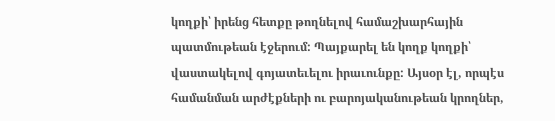կողքի՝ իրենց հետքը թողնելով համաշխարհային պատմութեան էջերում: Պայքարել են կողք կողքի՝ վաստակելով գոյատեւելու իրաւունքը: Այսօր էլ, որպէս համանման արժէքների ու բարոյականութեան կրողներ,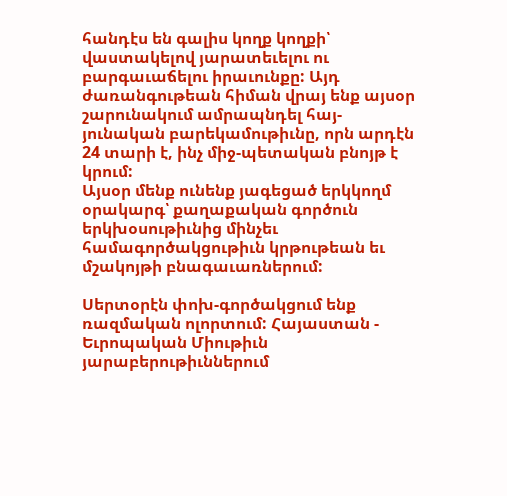հանդէս են գալիս կողք կողքի՝ վաստակելով յարատեւելու ու բարգաւաճելու իրաւունքը: Այդ ժառանգութեան հիման վրայ ենք այսօր շարունակում ամրապնդել հայ-յունական բարեկամութիւնը, որն արդէն 24 տարի է, ինչ միջ-պետական բնոյթ է կրում:
Այսօր մենք ունենք յագեցած երկկողմ օրակարգ՝ քաղաքական գործուն երկխօսութիւնից մինչեւ համագործակցութիւն կրթութեան եւ մշակոյթի բնագաւառներում:

Սերտօրէն փոխ-գործակցում ենք ռազմական ոլորտում: Հայաստան - Եւրոպական Միութիւն յարաբերութիւններում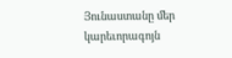Յունաստանը մեր կարեւորագոյն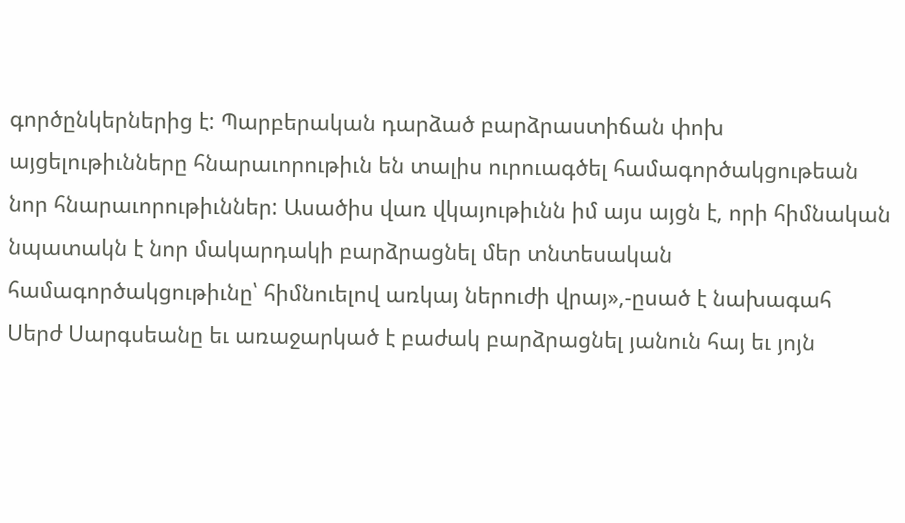գործընկերներից է: Պարբերական դարձած բարձրաստիճան փոխ այցելութիւնները հնարաւորութիւն են տալիս ուրուագծել համագործակցութեան նոր հնարաւորութիւններ: Ասածիս վառ վկայութիւնն իմ այս այցն է, որի հիմնական նպատակն է նոր մակարդակի բարձրացնել մեր տնտեսական համագործակցութիւնը՝ հիմնուելով առկայ ներուժի վրայ»,-ըսած է նախագահ Սերժ Սարգսեանը եւ առաջարկած է բաժակ բարձրացնել յանուն հայ եւ յոյն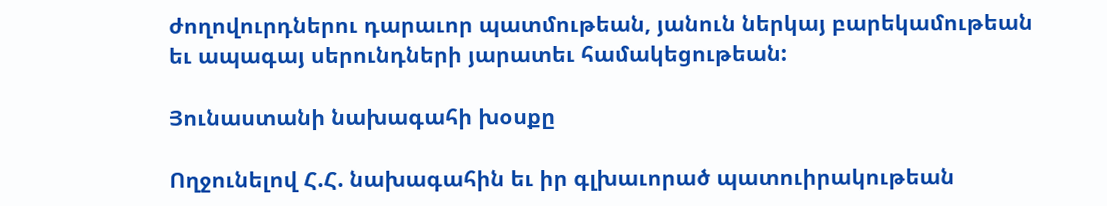ժողովուրդներու դարաւոր պատմութեան, յանուն ներկայ բարեկամութեան եւ ապագայ սերունդների յարատեւ համակեցութեան:

Յունաստանի նախագահի խօսքը

Ողջունելով Հ.Հ. նախագահին եւ իր գլխաւորած պատուիրակութեան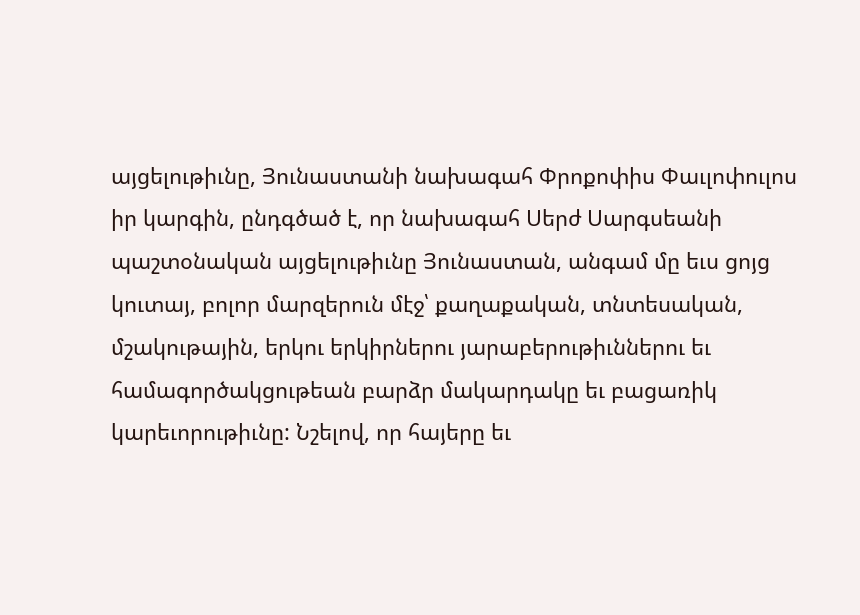այցելութիւնը, Յունաստանի նախագահ Փրոքոփիս Փաւլոփուլոս իր կարգին, ընդգծած է, որ նախագահ Սերժ Սարգսեանի պաշտօնական այցելութիւնը Յունաստան, անգամ մը եւս ցոյց կուտայ, բոլոր մարզերուն մէջ՝ քաղաքական, տնտեսական, մշակութային, երկու երկիրներու յարաբերութիւններու եւ համագործակցութեան բարձր մակարդակը եւ բացառիկ կարեւորութիւնը: Նշելով, որ հայերը եւ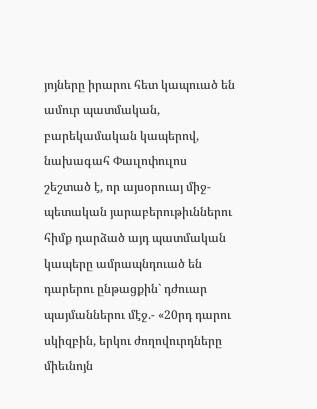յոյները իրարու հետ կապուած են ամուր պատմական, բարեկամական կապերով, նախագահ Փաւլոփուլոս շեշտած է, որ այսօրուայ միջ-պետական յարաբերութիւններու հիմք դարձած այդ պատմական կապերը ամրապնդուած են դարերու ընթացքին` դժուար պայմաններու մէջ.- «20րդ դարու սկիզբին, երկու ժողովուրդները միեւնոյն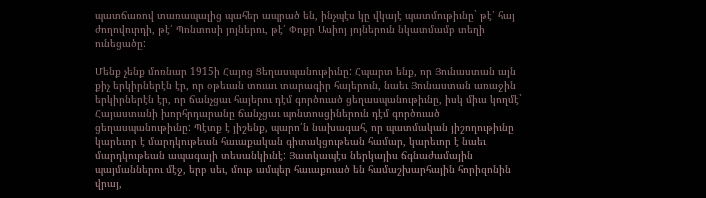պատճառով տառապալից պահեր ապրած են, ինչպէս կը վկայէ պատմութիւնը` թէ՛ հայ ժողովուրդի, թէ՛ Պոնտոսի յոյներու, թէ՛ Փոքր Ասիոյ յոյներուն նկատմամբ տեղի ունեցածը:

Մենք չենք մոռնար 1915ի Հայոց Ցեղասպանութիւնը: Հպարտ ենք, որ Յունաստան այն քիչ երկիրներէն էր, որ օթեւան տուաւ տարագիր հայերուն, նաեւ Յունաստան առաջին երկիրներէն էր, որ ճանչցաւ հայերու դէմ գործուած ցեղասպանութիւնը, իսկ միւս կողմէ` Հայաստանի խորհրդարանը ճանչցաւ պոնտոսցիներուն դէմ գործուած ցեղասպանութիւնը: Պէտք է յիշենք, պարո՛ն նախագահ, որ պատմական յիշողութիւնը կարեւոր է մարդկութեան հաւաքական գիտակցութեան համար, կարեւոր է նաեւ մարդկութեան ապագայի տեսանկիւնէ: Յատկապէս ներկայիս ճգնաժամային պայմաններու մէջ, երբ սեւ, մութ ամպեր հաւաքուած են համաշխարհային հորիզոնին վրայ,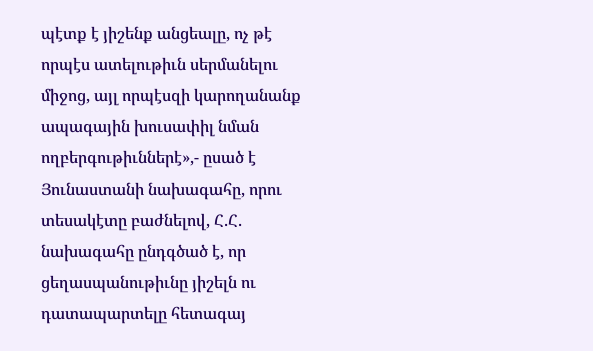պէտք է յիշենք անցեալը, ոչ թէ որպէս ատելութիւն սերմանելու միջոց, այլ որպէսզի կարողանանք ապագային խուսափիլ նման ողբերգութիւններէ»,- ըսած է Յունաստանի նախագահը, որու տեսակէտը բաժնելով, Հ.Հ. նախագահը ընդգծած է, որ ցեղասպանութիւնը յիշելն ու դատապարտելը հետագայ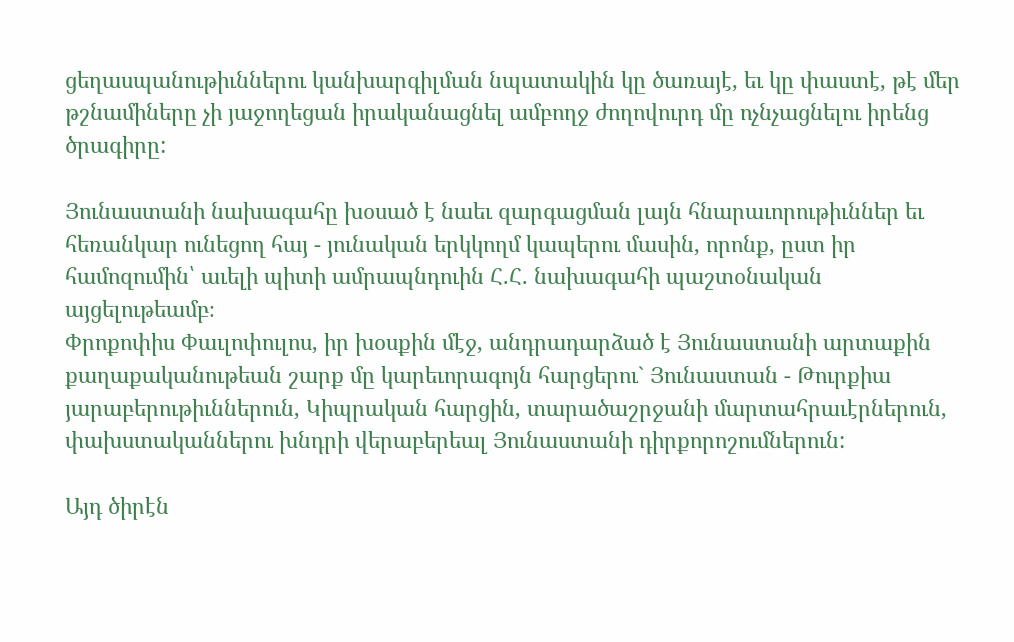ցեղասպանութիւններու կանխարգիլման նպատակին կը ծառայէ, եւ կը փաստէ, թէ մեր թշնամիները չի յաջողեցան իրականացնել ամբողջ ժողովուրդ մը ոչնչացնելու իրենց ծրագիրը:

Յունաստանի նախագահը խօսած է նաեւ զարգացման լայն հնարաւորութիւններ եւ հեռանկար ունեցող հայ - յունական երկկողմ կապերու մասին, որոնք, ըստ իր համոզումին՝ աւելի պիտի ամրապնդուին Հ.Հ. նախագահի պաշտօնական այցելութեամբ։
Փրոքոփիս Փաւլոփուլոս, իր խօսքին մէջ, անդրադարձած է Յունաստանի արտաքին քաղաքականութեան շարք մը կարեւորագոյն հարցերու` Յունաստան - Թուրքիա յարաբերութիւններուն, Կիպրական հարցին, տարածաշրջանի մարտահրաւէրներուն, փախստականներու խնդրի վերաբերեալ Յունաստանի դիրքորոշումներուն:

Այդ ծիրէն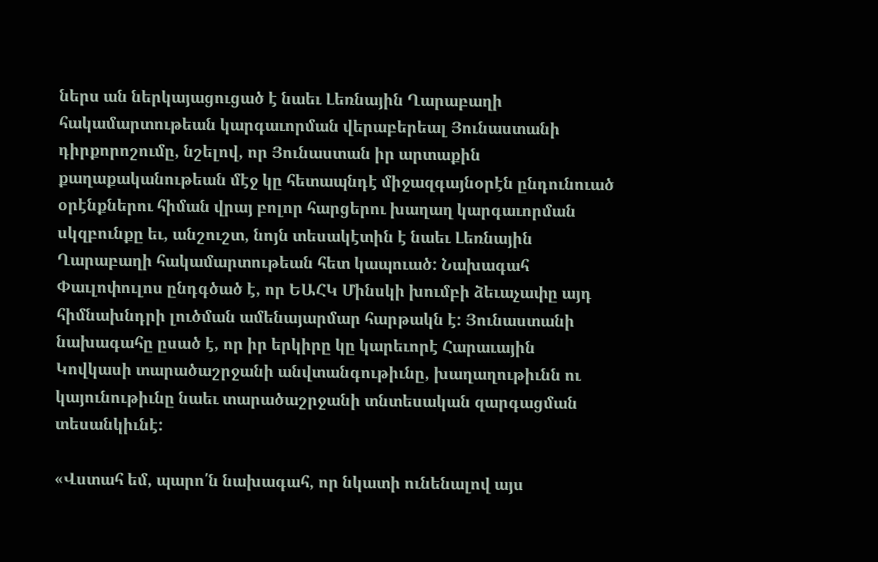ներս ան ներկայացուցած է նաեւ Լեռնային Ղարաբաղի հակամարտութեան կարգաւորման վերաբերեալ Յունաստանի դիրքորոշումը, նշելով, որ Յունաստան իր արտաքին քաղաքականութեան մէջ կը հետապնդէ միջազգայնօրէն ընդունուած օրէնքներու հիման վրայ բոլոր հարցերու խաղաղ կարգաւորման սկզբունքը եւ, անշուշտ, նոյն տեսակէտին է նաեւ Լեռնային Ղարաբաղի հակամարտութեան հետ կապուած: Նախագահ Փաւլոփուլոս ընդգծած է, որ ԵԱՀԿ Մինսկի խումբի ձեւաչափը այդ հիմնախնդրի լուծման ամենայարմար հարթակն է: Յունաստանի նախագահը ըսած է, որ իր երկիրը կը կարեւորէ Հարաւային Կովկասի տարածաշրջանի անվտանգութիւնը, խաղաղութիւնն ու կայունութիւնը նաեւ տարածաշրջանի տնտեսական զարգացման տեսանկիւնէ:

«Վստահ եմ, պարո՛ն նախագահ, որ նկատի ունենալով այս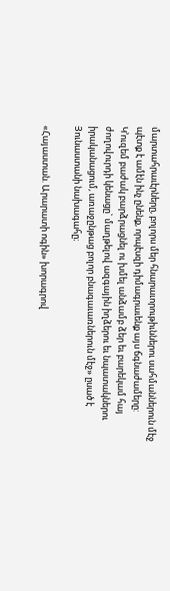մարտահրաւէրները, բոլորս մեր հնարաւորութիւններու սահմաններուն մէջ պէտք է ամէն ինչ ընենք, որպէսզի դիմագրաւենք այս ճգնաժամերը:
Կ’ուզեմ բաժակ բարձրացնել ու խմել անձամբ ձեր եւ բարեկամ հայ ժողովուրդի կենացը` մաղթելով ազգային իղձերու եւ նպատակներու իրականացում, առաջընթաց բոլոր բնագաւառներուն մէջ» ըսած է Յունաստանի նախագահը։

«Հայաստան. Արարատի ոգին» խորագրով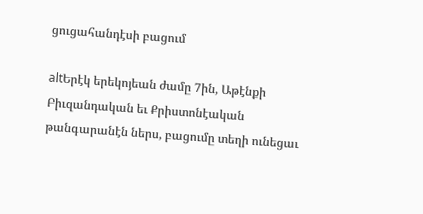ցուցահանդէսի բացում

altԵրէկ երեկոյեան ժամը 7ին, Աթէնքի Բիւզանդական եւ Քրիստոնէական թանգարանէն ներս, բացումը տեղի ունեցաւ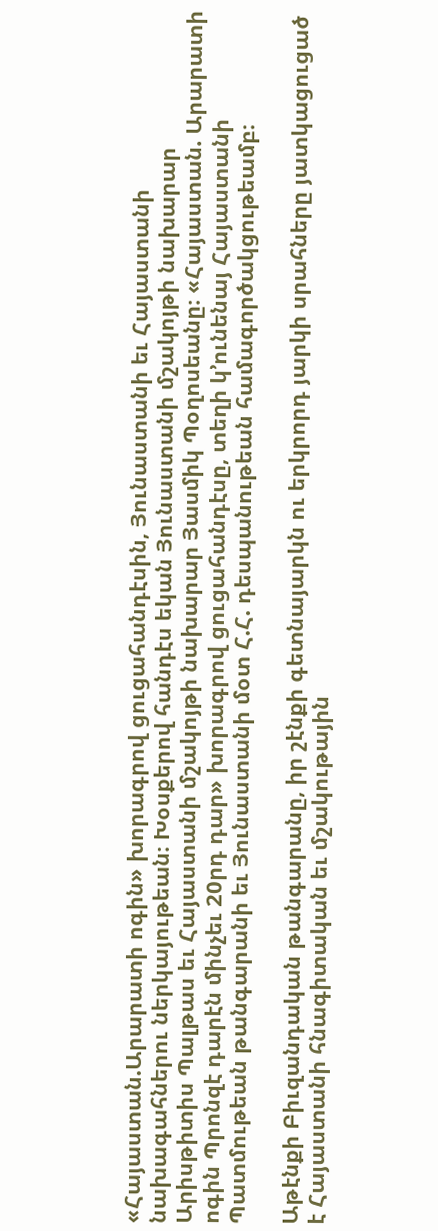«Հայաստան.Արարատի ոգին» խորագրով ցուցահանդէսին, Յունաստանի եւ Հայաստանի նախագահներու ներկայութեան։ Խօսքերով հանդէս եկան Յունաստանի մշակոյթի նախարար Արիսթիտիս Պալթաս եւ Հայաստանի մշակոյթի նախարար Յասմիկ Պօղոսեանը։ «Հայաստան. Արարատի ոգին Պրոնզէ դարէն մինչեւ 20րդ դար» խորագրով ցուցահանդէսը, տեղի կ՚ունենայ Հայաստանի Պատմութեան թանգարանի եւ Յունաստանի մօտ Հ.Հ. դեսպանութեան համագործակցութեամբ։

Աթէնքի Բիւզանդական թանգարանը, իր շէնքի գետնայարկն ու երկրորդ յարկի սրահները յատկացուցած է Հայաստանի հնագիտական եւ մշակութային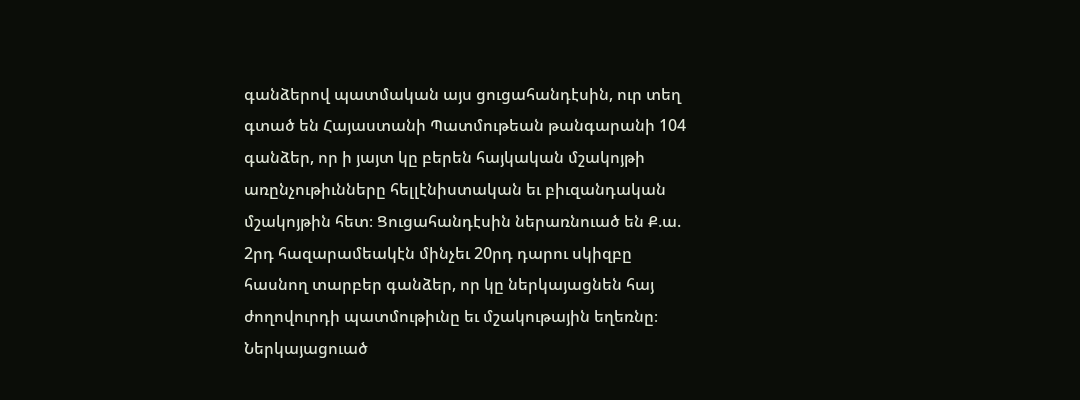գանձերով պատմական այս ցուցահանդէսին, ուր տեղ գտած են Հայաստանի Պատմութեան թանգարանի 104 գանձեր, որ ի յայտ կը բերեն հայկական մշակոյթի առընչութիւնները հելլէնիստական եւ բիւզանդական մշակոյթին հետ։ Ցուցահանդէսին ներառնուած են Ք.ա. 2րդ հազարամեակէն մինչեւ 20րդ դարու սկիզբը հասնող տարբեր գանձեր, որ կը ներկայացնեն հայ ժողովուրդի պատմութիւնը եւ մշակութային եղեռնը։ Ներկայացուած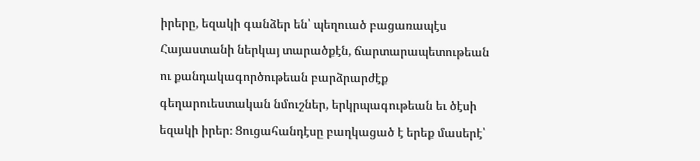իրերը, եզակի գանձեր են՝ պեղուած բացառապէս Հայաստանի ներկայ տարածքէն, ճարտարապետութեան ու քանդակագործութեան բարձրարժէք գեղարուեստական նմուշներ, երկրպագութեան եւ ծէսի եզակի իրեր։ Ցուցահանդէսը բաղկացած է երեք մասերէ՝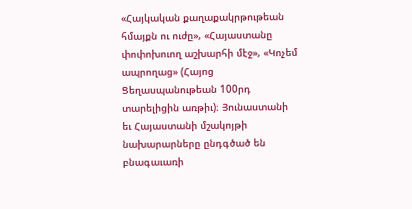«Հայկական քաղաքակրթութեան հմայքն ու ուժը», «Հայաստանը փոփոխուող աշխարհի մէջ», «Կոչեմ ապրողաց» (Հայոց Ցեղասպանութեան 100րդ տարելիցին առթիւ)։ Յունաստանի եւ Հայաստանի մշակոյթի նախարարները ընդգծած են բնագաւառի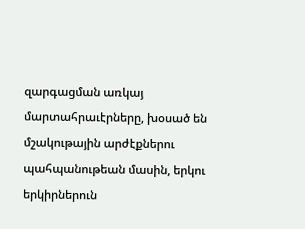զարգացման առկայ մարտահրաւէրները, խօսած են մշակութային արժէքներու պահպանութեան մասին, երկու երկիրներուն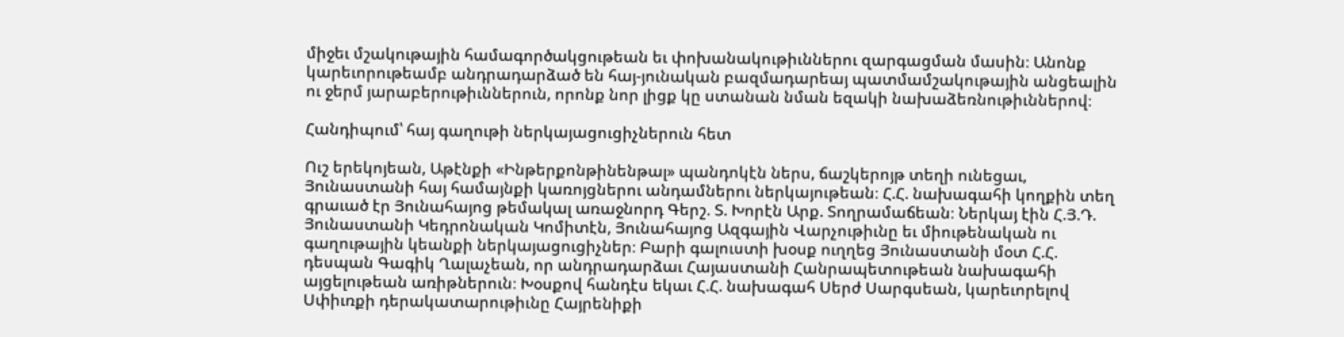միջեւ մշակութային համագործակցութեան եւ փոխանակութիւններու զարգացման մասին։ Անոնք կարեւորութեամբ անդրադարձած են հայ-յունական բազմադարեայ պատմամշակութային անցեալին ու ջերմ յարաբերութիւններուն, որոնք նոր լիցք կը ստանան նման եզակի նախաձեռնութիւններով։

Հանդիպում՝ հայ գաղութի ներկայացուցիչներուն հետ

Ուշ երեկոյեան, Աթէնքի «Ինթերքոնթինենթալ» պանդոկէն ներս, ճաշկերոյթ տեղի ունեցաւ, Յունաստանի հայ համայնքի կառոյցներու անդամներու ներկայութեան։ Հ.Հ. նախագահի կողքին տեղ գրաւած էր Յունահայոց թեմակալ առաջնորդ Գերշ. Տ. Խորէն Արք. Տողրամաճեան։ Ներկայ էին Հ.Յ.Դ. Յունաստանի Կեդրոնական Կոմիտէն, Յունահայոց Ազգային Վարչութիւնը եւ միութենական ու գաղութային կեանքի ներկայացուցիչներ։ Բարի գալուստի խօսք ուղղեց Յունաստանի մօտ Հ.Հ. դեսպան Գագիկ Ղալաչեան, որ անդրադարձաւ Հայաստանի Հանրապետութեան նախագահի այցելութեան առիթներուն։ Խօսքով հանդէս եկաւ Հ.Հ. նախագահ Սերժ Սարգսեան, կարեւորելով Սփիւռքի դերակատարութիւնը Հայրենիքի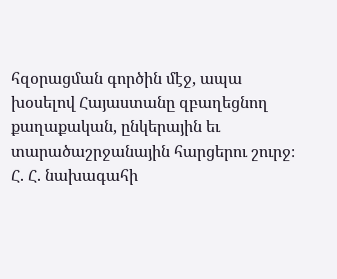հզօրացման գործին մէջ, ապա խօսելով Հայաստանը զբաղեցնող քաղաքական, ընկերային եւ տարածաշրջանային հարցերու շուրջ։ Հ. Հ. նախագահի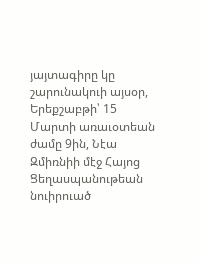յայտագիրը կը շարունակուի այսօր, Երեքշաբթի՝ 15 Մարտի առաւօտեան ժամը 9ին, Նէա Զմիռնիի մէջ Հայոց Ցեղասպանութեան նուիրուած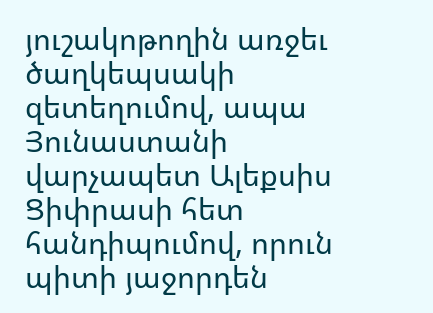յուշակոթողին առջեւ ծաղկեպսակի զետեղումով, ապա Յունաստանի վարչապետ Ալեքսիս Ցիփրասի հետ հանդիպումով, որուն պիտի յաջորդեն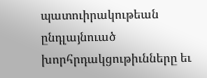պատուիրակութեան ընդլայնուած խորհրդակցութիւնները եւ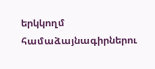երկկողմ համաձայնագիրներու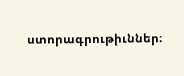ստորագրութիւններ։